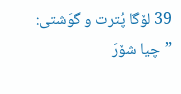39 لۆگا پُترت و گوَشتی: ”چیا شۆرَ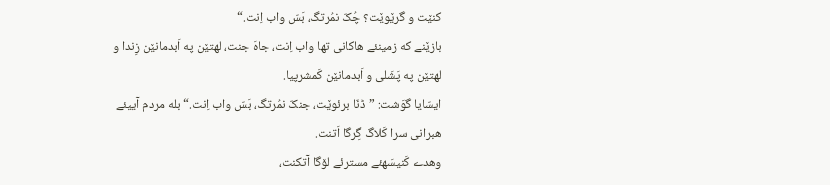کنێت و گرێوێت؟ چُکّ نمُرتگ، بَسّ واب اِنت.“
بازێنے که زمینئے هاکانی تها واب اِنت، جاهَ جنت، لهتێن په اَبدمانێن زِندا و لهتێن په پَشَلی و اَبدمانێن کَمشرپیا.
ایسّایا گوَشت: ”ڈنّا برئوێت، جنکّ نمُرتگ، بَسّ واب اِنت.“ بله مردم آییئے هبرانی سرا کَلاگ گِرگا اَتنت.
وهدے کَنیسَهئے مسترئے لۆگا آتکنت،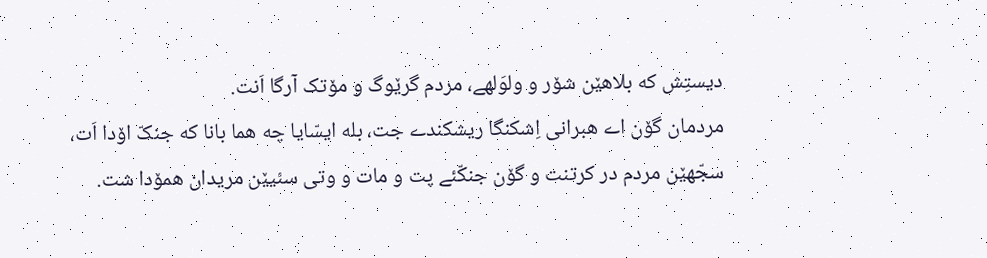دیستِش که بلاهێن شۆر و ولوَلهے، مردم گرێوگ و مۆتک آرگا اَنت.
مردمان گۆن اے هبرانی اِشکنگا ریشکندے جت، بله ایسّایا چه هما بانا که جنکّ اۆدا اَت، سجّهێن مردم در کرتنت و گۆن جنکّئے پت و مات و وتی سئیێن مریدان همۆدا شت.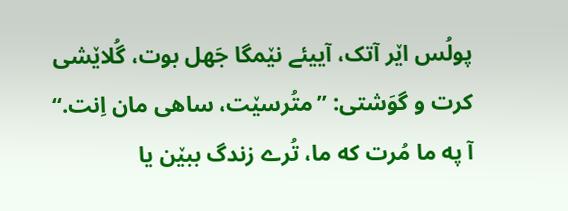پولُس اێر آتک، آییئے نێمگا جَهل بوت، گُلاێشی کرت و گوَشتی: ”متُرسێت، ساهی مان اِنت.“
آ په ما مُرت که ما، تُرے زندگ ببێن یا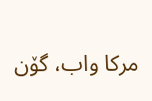مرکا واب، گۆن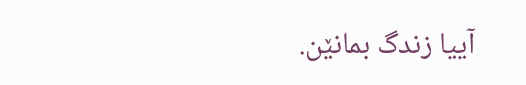آییا زندگ بمانێن.